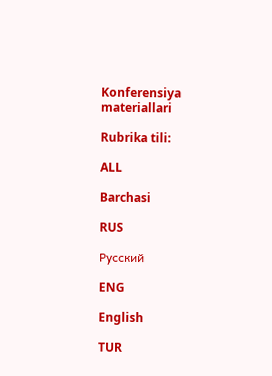Konferensiya materiallari

Rubrika tili:

ALL

Barchasi

RUS

Русский

ENG

English

TUR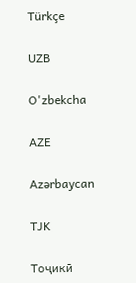Türkçe

UZB

O'zbekcha

AZE

Azərbaycan

TJK

Тоҷикӣ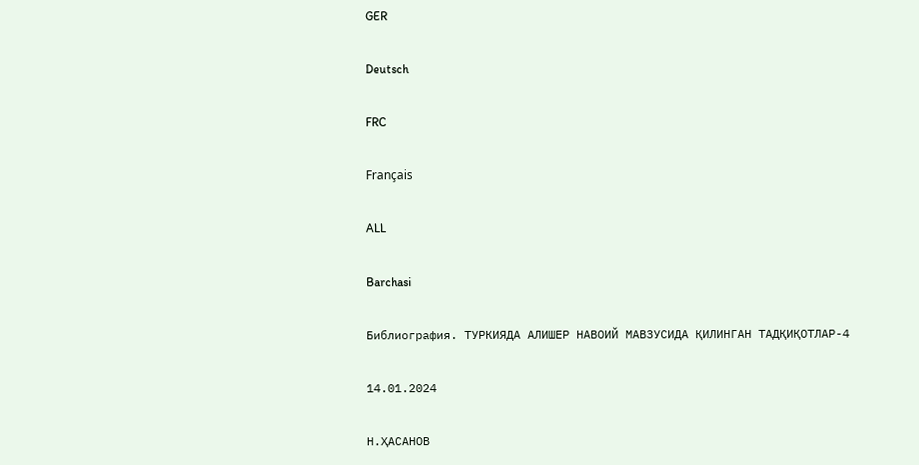GER

Deutsch

FRC

Français

ALL

Barchasi

Библиография. ТУРКИЯДА АЛИШЕР НАВОИЙ МАВЗУСИДА ҚИЛИНГАН ТАДҚИҚОТЛАР-4

14.01.2024

Н.ҲАСАНОВ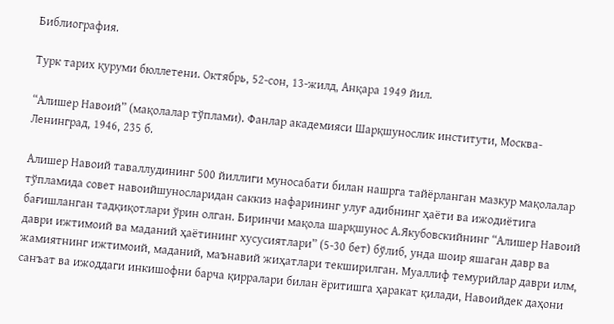Библиография.

Турк тарих қуруми бюллетени. Октябрь, 52-сон, 13-жилд, Анқара 1949 йил.

“Алишер Навоий” (мақолалар тўплами). Фанлар академияси Шарқшунослик институти, Москва-Ленинград, 1946, 235 б.

Алишер Навоий таваллудининг 500 йиллиги муносабати билан нашрга тайёрланган мазкур мақолалар тўпламида совет навоийшуносларидан саккиз нафарининг улуғ адибнинг ҳаёти ва ижодиётига бағишланган тадқиқотлари ўрин олган. Биринчи мақола шарқшунос А.Якубовскийнинг “Алишер Навоий даври ижтимоий ва маданий ҳаётининг хусусиятлари” (5-30 бет) бўлиб, унда шоир яшаган давр ва жамиятнинг ижтимоий, маданий, маънавий жиҳатлари текширилган. Муаллиф темурийлар даври илм, санъат ва ижоддаги инкишофни барча қирралари билан ёритишга ҳаракат қилади, Навоийдек даҳони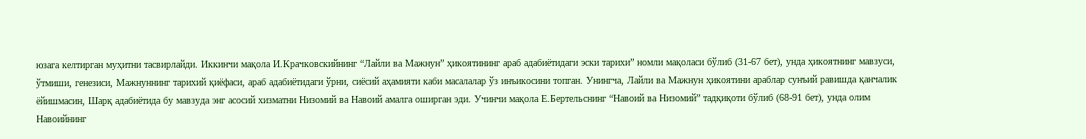юзага келтирган муҳитни тасвирлайди. Иккинчи мақола И.Крачковскийнинг “Лайли ва Мажнун” ҳикоятининг араб адабиётидаги эски тарихи” номли мақоласи бўлиб (31-67 бет), унда ҳикоятнинг мавзуси, ўтмиши, генезиси, Мажнуннинг тарихий қиёфаси, араб адабиётидаги ўрни, сиёсий аҳамияти каби масалалар ўз инъикосини топган. Унингча, Лайли ва Мажнун ҳикоятини араблар сунъий равишда қанчалик ёйишмасин, Шарқ адабиётида бу мавзуда энг асосий хизматни Низомий ва Навоий амалга оширган эди. Учинчи мақола Е.Бертельснинг “Навоий ва Низомий” тадқиқоти бўлиб (68-91 бет), унда олим Навоийнинг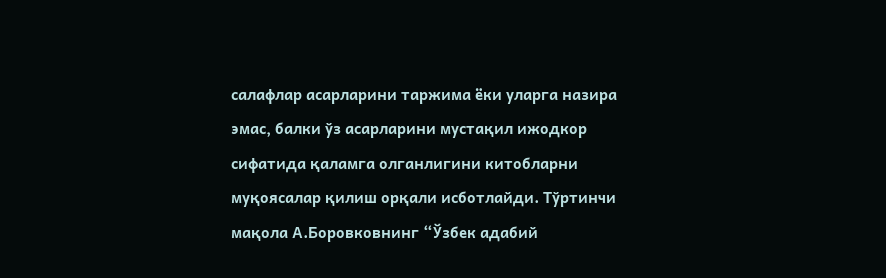салафлар асарларини таржима ёки уларга назира эмас, балки ўз асарларини мустақил ижодкор сифатида қаламга олганлигини китобларни муқоясалар қилиш орқали исботлайди. Тўртинчи мақола А.Боровковнинг “Ўзбек адабий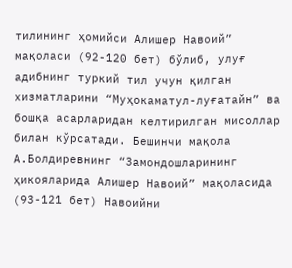тилининг ҳомийси Алишер Навоий” мақоласи (92-120 бет) бўлиб, улуғ адибнинг туркий тил учун қилган хизматларини “Муҳокаматул-луғатайн” ва бошқа асарларидан келтирилган мисоллар билан кўрсатади. Бешинчи мақола А.Болдиревнинг “Замондошларининг ҳикояларида Алишер Навоий” мақоласида (93-121 бет) Навоийни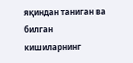яқиндан таниган ва билган кишиларнинг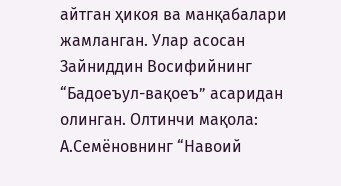айтган ҳикоя ва манқабалари жамланган. Улар асосан Зайниддин Восифийнинг “Бадоеъул-вақоеъ” асаридан олинган. Олтинчи мақола: А.Семёновнинг “Навоий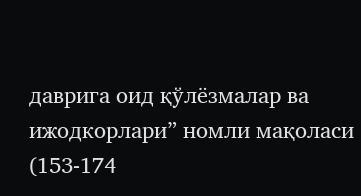даврига оид қўлёзмалар ва ижодкорлари” номли мақоласи (153-174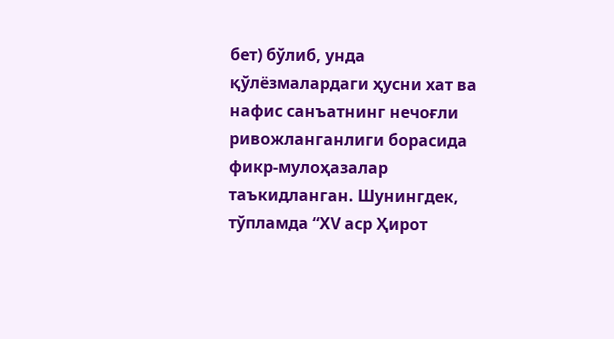бет) бўлиб, унда қўлёзмалардаги ҳусни хат ва нафис санъатнинг нечоғли ривожланганлиги борасида фикр-мулоҳазалар таъкидланган. Шунингдек, тўпламда “XV аср Ҳирот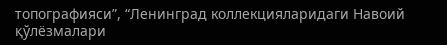топографияси”, “Ленинград коллекцияларидаги Навоий қўлёзмалари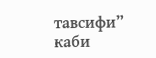тавсифи” каби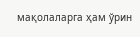мақолаларга ҳам ўрин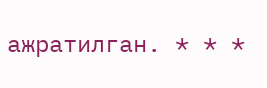ажратилган. * * *